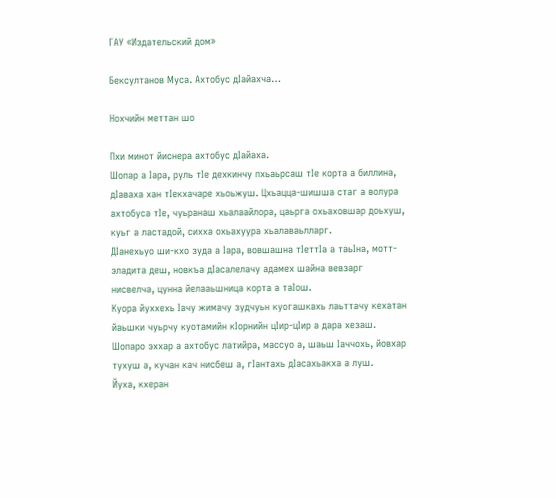ГАУ «Издательский дом»

Бексултанов Муса. Ахтобус дIайахча…

Нохчийн меттан шо

Пхи минот йиснера ахтобус дӀайаха.
Шопар а Ӏара, руль тӀе дехкинчу пхьаьрсаш тӀе корта а биллина, дӀаваха хан тӀекхачаре хьоьжуш. Цхьацца-шишша стаг а волура ахтобуса тӀе, чуьранаш хьалаайлора, цаьрга охьаховшар доьхуш, куьг а ластадой, сихха охьахуура хьалаваьлларг.
ДӀанехьуо ши-кхо зуда а Ӏара, вовшашна тӀеттӀа а таьӀна, мотт-эладита деш, новкъа дӀасалелачу адамех шайна вевзарг нисвелча, цунна йелааьшница корта а таӀош.
Куора йуххехь Ӏачу жимачу зудчуьн куогашкахь лаьттачу кехатан йаьшки чуьрчу куотамийн кӀорнийн цӀир-цӀир а дара хезаш.
Шопаро эххар а ахтобус латийра, массуо а, шаьш Ӏаччохь, йовхар тухуш а, кучан кач нисбеш а, гӀантахь дӀасахьакха а луш.
Йуха, кхеран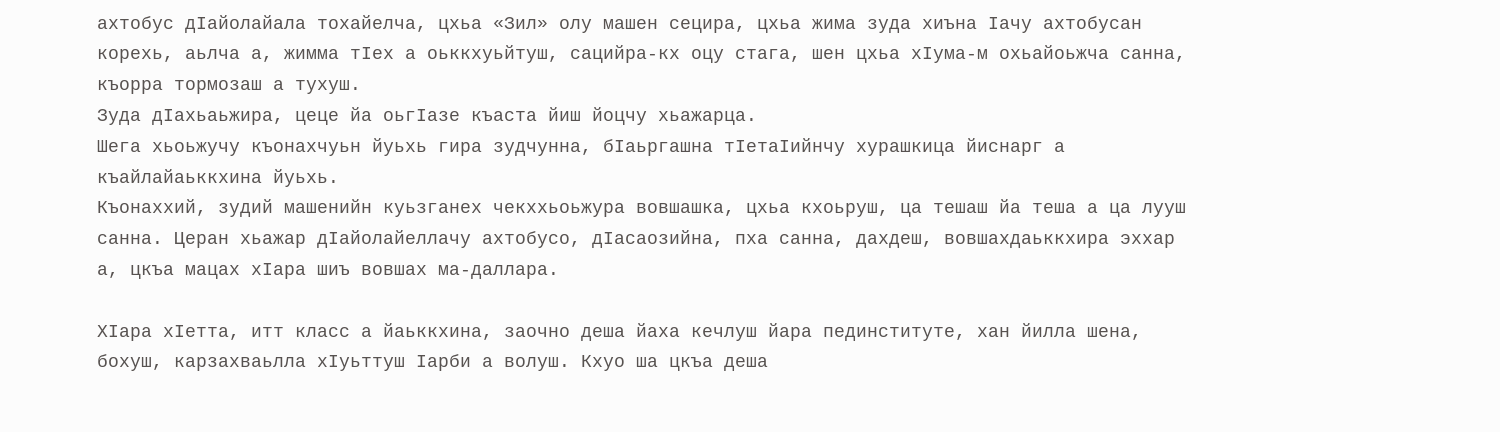ахтобус дӀайолайала тохайелча, цхьа «Зил» олу машен сецира, цхьа жима зуда хиъна Ӏачу ахтобусан корехь, аьлча а, жимма тӀех а оьккхуьйтуш, сацийра-кх оцу стага, шен цхьа хӀума-м охьайоьжча санна, къорра тормозаш а тухуш.
Зуда дӀахьаьжира, цеце йа оьгӀазе къаста йиш йоцчу хьажарца.
Шега хьоьжучу къонахчуьн йуьхь гира зудчунна, бӀаьргашна тӀетаӀийнчу хурашкица йиснарг а къайлайаьккхина йуьхь.
Къонаххий, зудий машенийн куьзганех чекххьоьжура вовшашка, цхьа кхоьруш, ца тешаш йа теша а ца лууш санна. Церан хьажар дӀайолайеллачу ахтобусо, дӀасаозийна, пха санна, дахдеш, вовшахдаьккхира эххар а, цкъа мацах хӀара шиъ вовшах ма-даллара.

ХӀара хӀетта, итт класс а йаьккхина, заочно деша йаха кечлуш йара пединституте, хан йилла шена, бохуш, карзахваьлла хӀуьттуш Ӏарби а волуш. Кхуо ша цкъа деша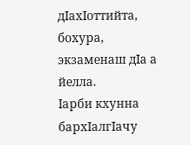дӀахӀоттийта, бохура, экзаменаш дӀа а йелла.
Ӏарби кхунна бархӀалгӀачу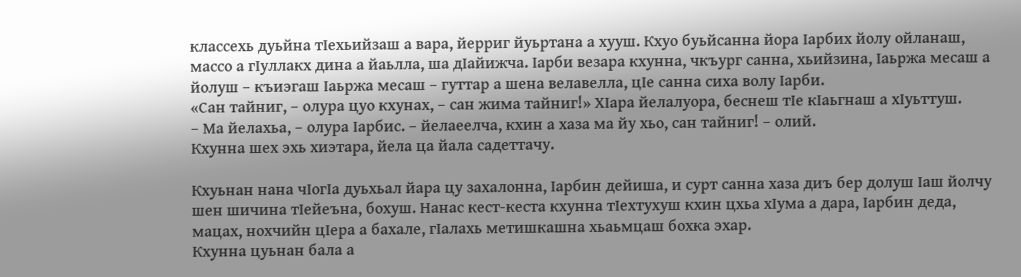классехь дуьйна тӀехьийзаш а вара, йерриг йуьртана а хууш. Кхуо буьйсанна йора Ӏарбих йолу ойланаш, массо а гӀуллакх дина а йаьлла, ша дӀайижча. Ӏарби везара кхунна, чкъург санна, хьийзина, Ӏаьржа месаш а йолуш – къиэгаш Ӏаьржа месаш – гуттар а шена велавелла, цӀе санна сиха волу Ӏарби.
«Сан тайниг, – олура цуо кхунах, – сан жима тайниг!» ХӀара йелалуора, беснеш тӀе кӀаьгнаш а хӀуьттуш.
– Ма йелахьа, – олура Ӏарбис. – йелаеелча, кхин а хаза ма йу хьо, сан тайниг! – олий.
Кхунна шех эхь хиэтара, йела ца йала садеттачу.

Кхуьнан нана чӀогӀа дуьхьал йара цу захалонна, Ӏарбин дейиша, и сурт санна хаза диъ бер долуш Ӏаш йолчу шен шичина тӀейеъна, бохуш. Нанас кест-кеста кхунна тӀехтухуш кхин цхьа хӀума а дара, Ӏарбин деда, мацах, нохчийн цӀера а бахале, гӀалахь метишкашна хьаьмцаш бохка эхар.
Кхунна цуьнан бала а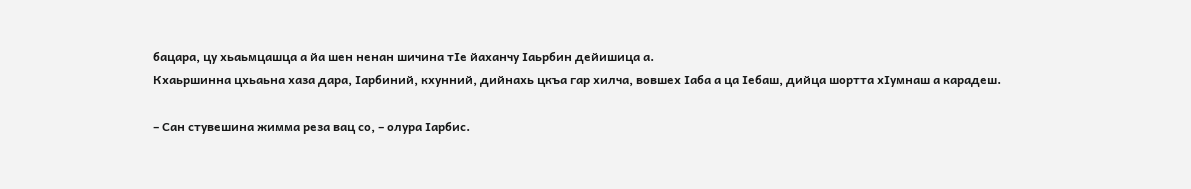бацара, цу хьаьмцашца а йа шен ненан шичина тӀе йаханчу Ӏаьрбин дейишица а.
Кхаьршинна цхьаьна хаза дара, Ӏарбиний, кхунний, дийнахь цкъа гар хилча, вовшех Ӏаба а ца Ӏебаш, дийца шортта хӀумнаш а карадеш.

– Сан стувешина жимма реза вац со, – олура Ӏарбис.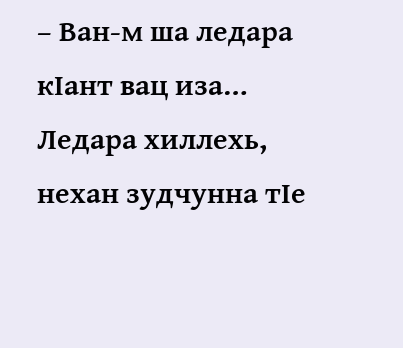– Ван-м ша ледара кӀант вац иза… Ледара хиллехь, нехан зудчунна тӀе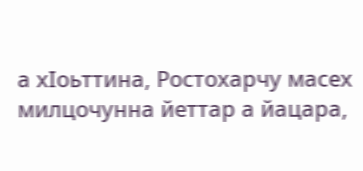а хӀоьттина, Ростохарчу масех милцочунна йеттар а йацара,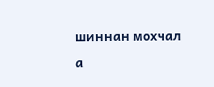шиннан мохчал а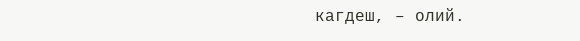кагдеш, – олий.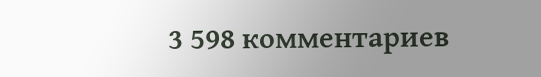3 598 комментариев